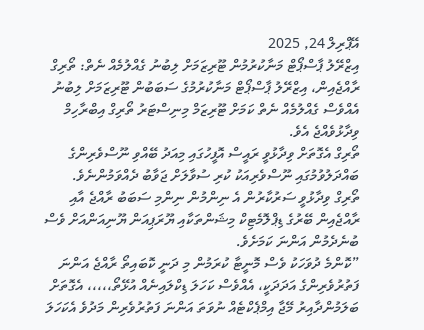އޭޕްރިލް 24, 2025
އިޒްރޭލު ޕާސްޕޯޓް މަނާކުރުމުން ޓޫރިޒަމަށް ލިބުނު ގެއްލުމެއް ނެތް: ތޯރިގް
ރާއްޖެއިން، އިޒްރޭލު ޕާސްޕޯޓް މަނާކުރުމުގެ ސަބަބުން ޓޫރިޒަމަށް ލިބުނު އެއްވެސް ގެއްލުމެއް ނެތް ކަމަށް ޓޫރިޒަމް މިނިސްޓަރު ތޯރިގް އިބްރާހިމް ވިދާޅުވެއްޖެ އެވެ.
ތޯރިގް އެގޮތަށް ވިދާޅުވީ ރައީސް އޮފީހުގައި މިއަދު ބޭއްވި ނޫސްވެރިންގެ ބައްދަލުވުމުގައި ނޫސްވެރިއަކު ކުރި ސުވާލަށް ޖަވާބު ދެއްވަމުންނެވެ.
ތޯރިގް ވިދާޅުވީ ސަރުކާރުން އެ ނިންމުން ނިންމި ސަބަބު ރާއްޖެ އާއި ރާއްޖެއިން ބޭރުގެ ޑިޕްލޮމެޓިކް މިޝަންތަކާއި ޔޫރަޕިއަން ޔޫނިއަންއަށް ވެސް ބުނެދެމުން އަންނަ ކަމަށެވެ.
”ކޮންމެ ދުވަހަކު ވެސް މޮނީޓާ ކުރަމުން މި ދަނީ ކޮބައިތޯ ރާއްޖެ އަންނަ ފަތުރުވެރިންގެ އަދަދަކީ، އެއްވެސް ކަހަލަ ޑިކްލައިނެއް އުޅޭތޯ،،،،، އެގޮތަށް ބަލަމުންދާއިރު މޭޖާ އިމްޕެކްޓެއް ނުވަތަ އަންނަ ފަތުރުވެރިން މަދުވެ އެކަހަލަ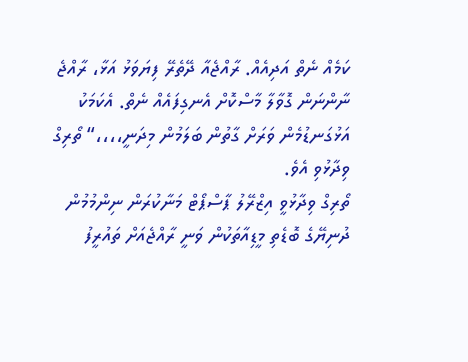ކަމެއް ނެތް އަދިއެއް. ރާއްޖެއާ ދޭތެރޭ ފިޔަވަޅު އަޅާ، ރާއްޖެ ނާންނަން ގޮވާލާ މާސްކޮށް އެނގިފައެއް ނެތް. އެކަމަކު އަޅުގަނޑުމެން ވަރަށް ގާތުން ބަލަމުން މިދަނީ،،،،“ ތޯރިގް ވިދާޅުވި އެވެ.
ތޯރިގް ވިދާޅުވީ އިޒްރޭލު ޕާސްޕޯޓް މަނާކުރަން ނިންމުމުން ދުނިޔޭގެ ބޮޑެތި މީޑިއާތަކުން ވަނީ ރާއްޖެއަށް ތައުރީފު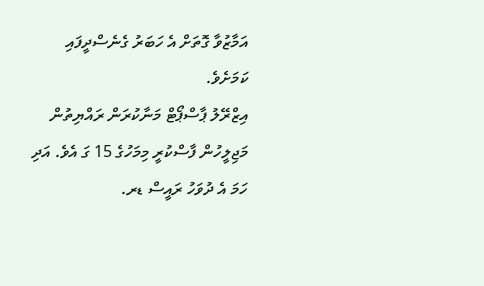އަމާޒުވާ ގޮތަށް އެ ހަބަރު ގެނެސްދީފައި ކަމަށެވެ.
އިޒްރޭލު ޕާސްޕޯޓް މަނާކުރަން ރައްޔިތުން މަޖިލީހުން ފާސްކުރީ މިމަހުގެ 15 ގަ އެވެ. އަދި ހަމަ އެ ދުވަހު ރައީސް ޑރ.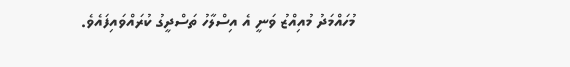މުހައްމަދު މުއިއްޒު ވަނީ އެ އިސްލާހު ތަސްދީގު ކުރައްވައިފައެވެ.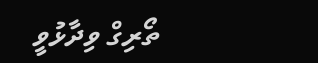ތޯރިގް ވިދާޅުވީ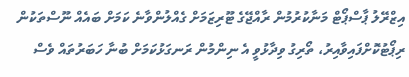އިޒްރޭލު ޕާސްޕޯޓް މަނާކުރުމުން ރާއްޖޭގެ ޓޫރިޒަމަށް ގެއްލުންވާނެ ކަމަށް ބައެއް ނޫސްތަކުން ރިޕޯޓުކޮށްފައިވާއިރު، ތޯރިގު ވިދާޅުވީ އެ ނިންމުން ރަނގަޅުކަމަށް ބުނާ ހަބަރުތައް ވެސް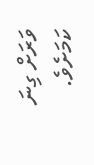ވަރަށް ގިނަ ކަމަށެވެ.